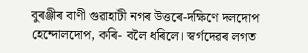বুৰঞ্জীৰ বাণী গুৱাহাটী নগৰ উত্তৰে-দক্ষিণে দলদোপ হেন্দোলদোপ, কৰি- বলৈ ধৰিলে। স্বৰ্গদেৱৰ লগত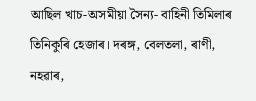আছিল খাচ-অসমীয়া সৈন্য- বাহিনী তিমিলাৰ তিনিকুৰি হেজাৰ। দৰঙ্গ, বেলতলা, ৰাণী, নহৱাৰ,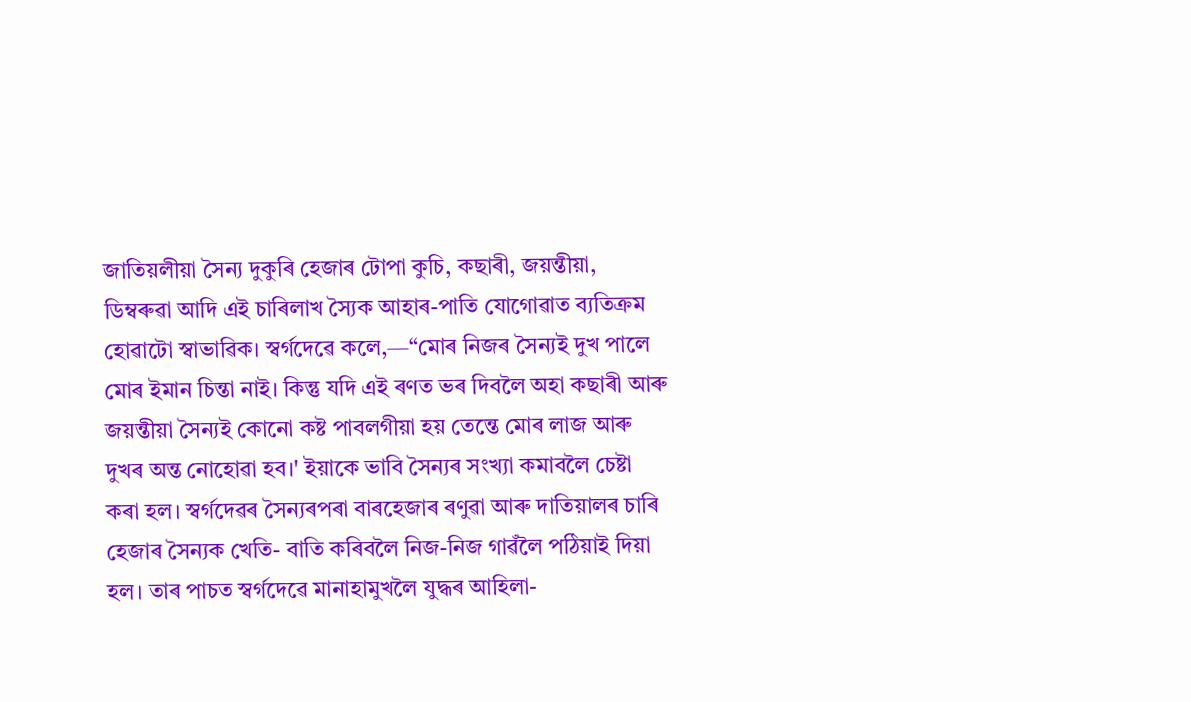জাতিয়লীয়া সৈন্য দুকুৰি হেজাৰ টোপা কুচি, কছাৰী, জয়ন্তীয়া, ডিম্বৰুৱা আদি এই চাৰিলাখ স্যৈক আহাৰ-পাতি যোগোৱাত ব্যতিক্ৰম হোৱাটো স্বাভাৱিক। স্বৰ্গদেৱে কলে,—“মোৰ নিজৰ সৈন্যই দুখ পালে মোৰ ইমান চিন্তা নাই। কিন্তু যদি এই ৰণত ভৰ দিবলৈ অহা কছাৰী আৰু জয়ন্তীয়া সৈন্যই কোনো কষ্ট পাবলগীয়া হয় তেন্তে মোৰ লাজ আৰু দুখৰ অন্ত নোহোৱা হব।' ইয়াকে ভাবি সৈন্যৰ সংখ্যা কমাবলৈ চেষ্টা কৰা হল। স্বৰ্গদেৱৰ সৈন্যৰপৰা বাৰহেজাৰ ৰণুৱা আৰু দাতিয়ালৰ চাৰি হেজাৰ সৈন্যক খেতি- বাতি কৰিবলৈ নিজ-নিজ গাৱঁলৈ পঠিয়াই দিয়া হল। তাৰ পাচত স্বৰ্গদেৱে মানাহামুখলৈ যুদ্ধৰ আহিলা-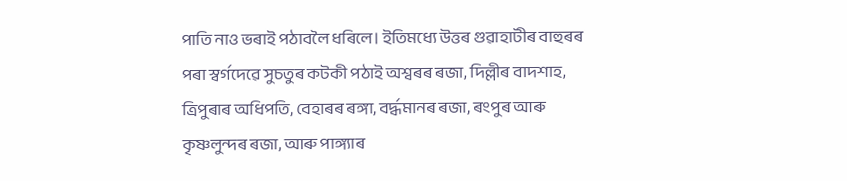পাতি নাও ভৰাই পঠাবলৈ ধৰিলে। ইতিমধ্যে উত্তৰ গুৱাহাটীৰ বাহুৰৰ পৰা স্বৰ্গদেৱে সুচতুৰ কটকী পঠাই অশ্বৰৰ ৰজা, দিল্লীৰ বাদশাহ, ত্ৰিপুৰাৰ অধিপতি, বেহাৰৰ ৰঙ্গা, বৰ্দ্ধমানৰ ৰজা, ৰংপুৰ আৰু কৃষ্ণলুন্দৰ ৰজা, আৰু পাঙ্গ্যাৰ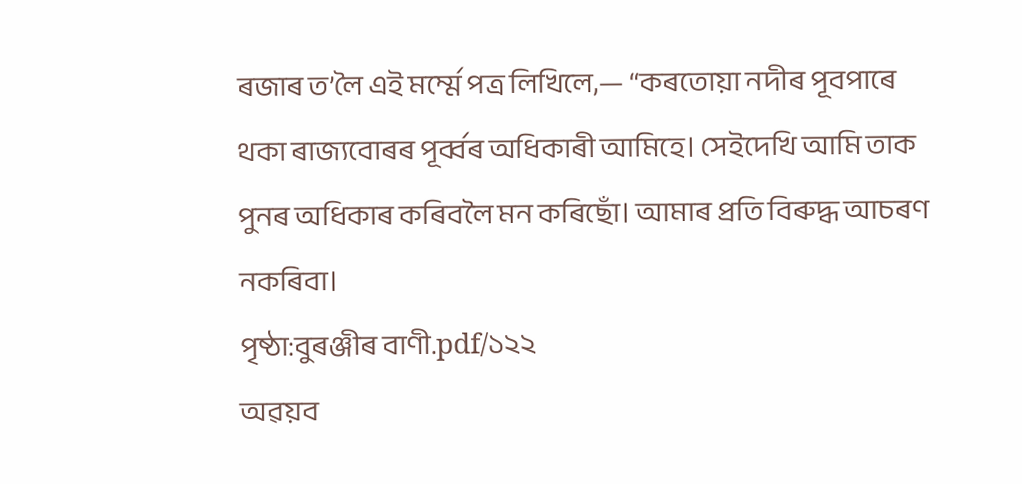ৰজাৰ ত’লৈ এই মৰ্ম্মে পত্ৰ লিখিলে,— “কৰতোয়া নদীৰ পূবপাৰে থকা ৰাজ্যবোৰৰ পূৰ্ব্বৰ অধিকাৰী আমিহে। সেইদেখি আমি তাক পুনৰ অধিকাৰ কৰিবলৈ মন কৰিছোঁ। আমাৰ প্ৰতি বিৰুদ্ধ আচৰণ নকৰিবা।
পৃষ্ঠা:বুৰঞ্জীৰ বাণী.pdf/১২২
অৱয়ব